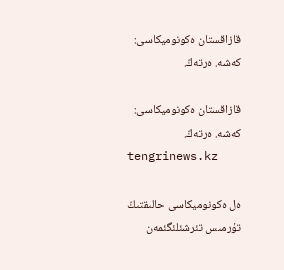قازاقستان ەكونوميكاسى: كەشە. ەرتەڭ.

قازاقستان ەكونوميكاسى: كەشە. ەرتەڭ.
tengrinews.kz

ەل ەكونوميكاسى حالىقتىڭ تۇرمىس تئرشئلئگئمەن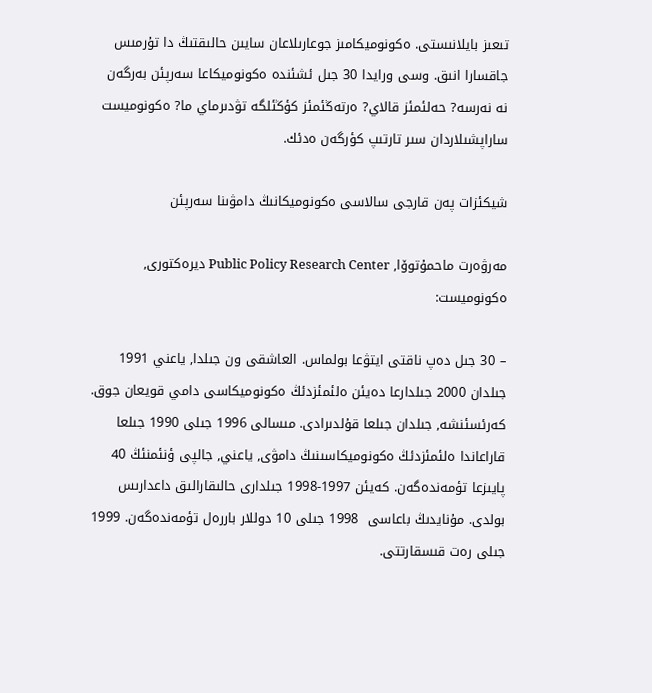تىعىز بايلانىستى. ەكونوميكامىز جوعارىلاعان سايىن حالىقتىڭ دا تۇرمىس جاقسارا انىق. وسى ورايدا 30 جىل ئشئندە ەكونوميكاعا سەرپئن بەرگەن نە نەرسە? حەلئمئز قالاي? ەرتەڭئمئز كؤڭئلگە تۋدىرماي ما? ەكونوميست ساراپشىلاردان سىر تارتىپ كؤرگەن ەدئك.

شيكئزات پەن قارجى سالاسى ەكونوميكانىڭ دامۋىنا سەرپئن

مەرۋەرت ماحمۇتوۆا, Public Policy Research Center ديرەكتورى, ەكونوميست:

– 30 جىل دەپ ناقتى ايتۋعا بولماس. العاشقى ون جىلدا, ياعني 1991 جىلدان 2000 جىلدارعا دەيئن ەلئمئزدئڭ ەكونوميكاسى دامي قويعان جوق. كەرئسئنشە, جىلدان جىلعا قۇلدىرادى. مىسالى 1996 جىلى 1990 جىلعا قاراعاندا ەلئمئزدئڭ ەكونوميكاسىنىڭ دامۋى, ياعني, جالپى ؤنئمنئڭ 40 پايىزعا تؤمەندەگەن. كەيئن 1997-1998 جىلدارى حالىقارالىق داعدارىس بولدى. مۇنايدىڭ باعاسى  1998 جىلى 10 دوللار باررەل تؤمەندەگەن. 1999 جىلى رەت قىسقارتتى.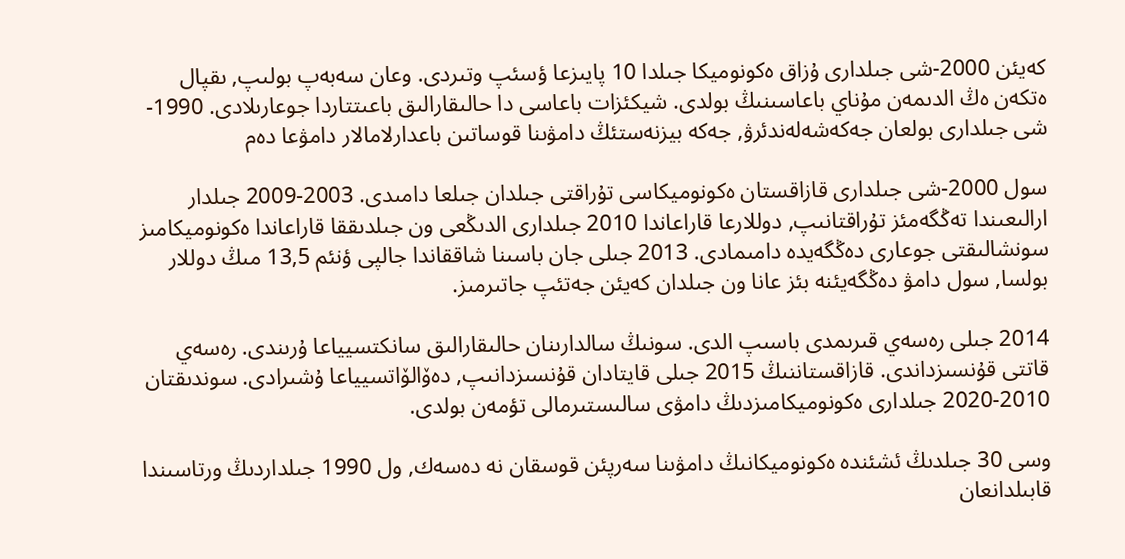كەيئن 2000-شى جىلدارى ۇزاق ەكونوميكا جىلدا 10 پايىزعا ؤسئپ وتىردى. وعان سەبەپ بولىپ, ىقپال ەتكەن ەڭ الدىمەن مۇناي باعاسىنىڭ بولدى. شيكئزات باعاسى دا حالىقارالىق باعىتتاردا جوعارىلادى. 1990-شى جىلدارى بولعان جەكەشەلەندئرۋ, جەكە بيزنەستئڭ دامۋىنا قوساتىن باعدارلامالار دامۋعا دەم

سول 2000-شى جىلدارى قازاقستان ەكونوميكاسى تۇراقتى جىلدان جىلعا دامىدى. 2003-2009 جىلدار ارالىعىندا تەڭگەمئز تۇراقتانىپ, دوللارعا قاراعاندا 2010 جىلدارى الدىڭعى ون جىلدىققا قاراعاندا ەكونوميكامىز سونشالىقتى جوعارى دەڭگەيدە دامىمادى. 2013 جىلى جان باسىنا شاققاندا جالپى ؤنئم 13,5 مىڭ دوللار بولسا, سول دامۋ دەڭگەيئنە بئز عانا ون جىلدان كەيئن جەتئپ جاتىرمىز.

2014 جىلى رەسەي قىرىمدى باسىپ الدى. سونىڭ سالدارىنان حالىقارالىق سانكتسيياعا ۇرىندى. رەسەي قاتتى قۇنسىزداندى. قازاقستاننىڭ 2015 جىلى قايتادان قۇنسىزدانىپ, دەۆالۆاتسيياعا ۇشىرادى. سوندىقتان 2010-2020 جىلدارى ەكونوميكامىزدىڭ دامۋى سالىستىرمالى تؤمەن بولدى.

وسى 30 جىلدىڭ ئشئندە ەكونوميكانىڭ دامۋىنا سەرپئن قوسقان نە دەسەك, ول 1990 جىلداردىڭ ورتاسىندا قابىلدانعان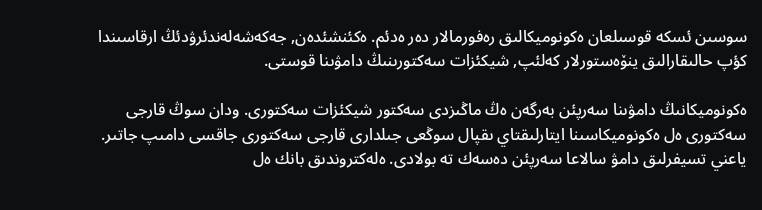سوسىن ئسكە قوسىلعان ەكونوميكالىق رەفورمالار دەر ەدئم. ەكئنشئدەن, جەكەشەلەندئرۋدئڭ ارقاسىندا كؤپ حالىقارالىق ينۆەستورلار كەلئپ, شيكئزات سەكتورىنىڭ دامۋىنا قوستى.

ەكونوميكانىڭ دامۋىنا سەرپئن بەرگەن ەڭ ماڭىزدى سەكتور شيكئزات سەكتورى. ودان سوڭ قارجى سەكتورى ەل ەكونوميكاسىنا ايتارلىقتاي ىقپال سوڭعى جىلدارى قارجى سەكتورى جاقسى دامىپ جاتىر. ياعني تسيفرلىق دامۋ سالاعا سەرپئن دەسەك تە بولادى. ەلەكتروندىق بانك ەل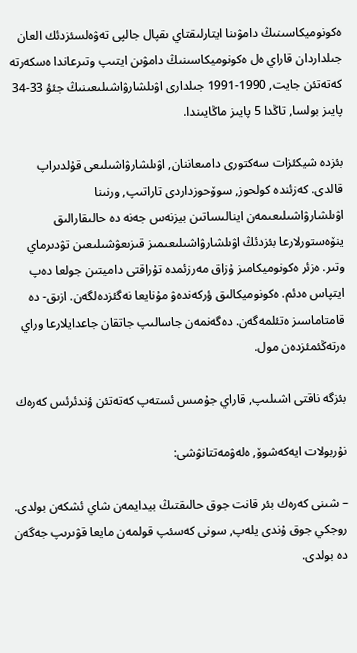ەكونوميكاسىنىڭ دامۋىنا ايتارلىقتاي ىقپال جالپى تەۋەلسئزدئك العان جىلداردان قاراي ەل ەكونوميكاسىنىڭ دامۋىن ايتىپ وتىرعاندا ەسكەرتە كەتەتئن جايت, 1990-1991 جىلدارى اۋىلشارۋاشىلىعىنىڭ جئؤ 33-34 پايىز بولسا, تاڭدا 5 پايىز ماڭايىندا.

بئزدە شيكئزات سەكتورى دامىعاننان, اۋىلشارۋاشىلىعى قۇلدىراپ قالدى. كەزئندە كولحوز, سوۆحوزداردى تاراتىپ, ورنىنا اۋىلشارۋاشىلىعىمەن اينالىساتىن بيزنەس جەنە دە حالىقارالىق ينۆەستورلارعا بئزدئڭ اۋىلشارۋاشىلىعىمىز قىزىعۋشىلىعىن تۋدىرماي وتىر. ەزئر ەكونوميكامىز ۇزاق مەرزئمدە تۇراقتى داميتىن جولعا دەپ ايتپاس ەدئم. ەكونوميكالىق ؤركەندەۋ مۇنايعا نەگئزدەلگەن. ازىق- دە قامتاماسىز ەتئلمەگەن. دەگەنمەن جاسالىپ جاتقان جاعدايلارعا وراي ەرتەڭئمئزدەن مول.

بئزگە ناقتى اشىلىپ, قاراي جۇمىس ئستەپ كەتەتئن ؤندئرئس كەرەك

نۇربولات ايەكەشوۆ, ەلەۋمەتتانۋشى:

– شىنى كەرەك بئر قانت جوق حالىقتىڭ بيدايمەن شاي ئشكەن بولدى. روجكي جوق ۇندى يلەپ, سونى كەسئپ قولمەن مايعا قۋىرىپ جەگەن دە بولدى.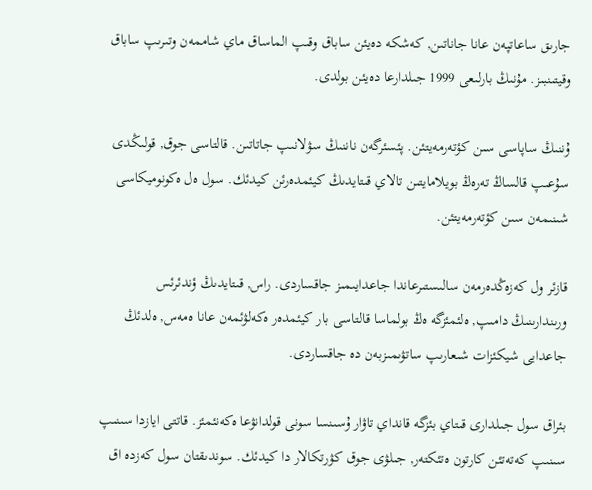جارىق ساعاتپەن عانا جاناتىن, كەشكە دەيئن ساباق وقىپ الماساق ماي شاممەن وتىرىپ ساباق وقيتىنبىز. مۇنىڭ بارلىعى 1999 جىلدارعا دەيئن بولدى.

ۇننىڭ ساپاسى سىن كؤتەرمەيتئن. پئسئرگەن ناننىڭ سۋلانىپ جاتاتىن. قالتاسى جوق, قولىڭدى سۇعىپ قالساڭ تەرەڭ بويلامايتىن تالاي قىتايدىڭ كيئمدەرئن كيدئك. سول ەل ەكونوميكاسى شىنىمەن سىن كؤتەرمەيتئن.

قازئر ول كەزەڭدەرمەن سالىستىرعاندا جاعدايىمىز جاقساردى. راس, قىتايدىڭ ؤندئرئس ورىندارىنىڭ دامىپ, ەلئمئزگە ەڭ بولماسا قالتاسى بار كيئمدەر ەكەلۋئمەن عانا ەمەس, ەلدئڭ جاعدايى شيكئزات شىعارىپ ساتۋىمىزبەن دە جاقساردى.

بئراق سول جىلدارى قىتاي بئزگە قانداي تاۋار ۇسىنسا سونى قولدانۋعا ەكەنئمئز. قاتتى ايازدا سىنىپ سىنىپ كەتەتئن كارتون ەتئكتەر, جىلۋى جوق كۋرتكالار دا كيدئك. سوندىقتان سول كەزدە اق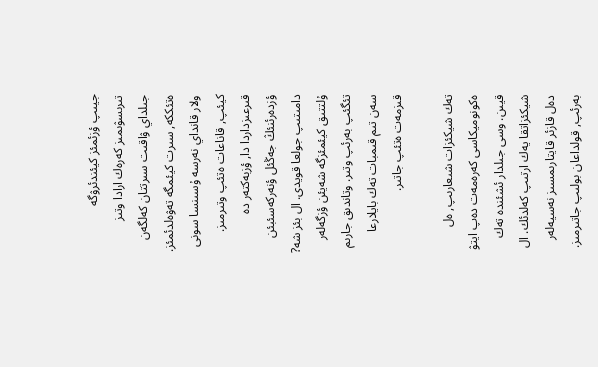جيىپ ؤزئمئز كيئندئرۋگە تىرىسۋىمىز كەرەك ارادا وتىز جىلداي ۋاقىت سىرتتان كەلگەن ەتئككە, سىرت كيئمگە تەۋەلدئمئز. ولار قانداي نەرسە ۇسىنسا سونى كيئپ, قاناعات ەتئپ وتىرمىز. قىرعىزداردا دا, ؤزبەكتەر دە ؤزدەرئنئڭ جەڭئل ؤنەركەسئبئن دامىتىپ جولعا قويدى. ال بئز شە? ۇلتتىق كيئمئزگە شەيئن ؤزگەلەر تئگئپ بەرئپ وتىر. وتاندىق جارىم سەن تىم قىمبات تەك بايلارعا قىزمەت ەتئپ جاتىر.

تەك شيكئزات شىعارىپ, ەل ەكونوميكاسى كەرەمەت دەپ ايتۋ قيىن. وسى جىلدار ئشئندە تەك شيكئزاتقا يەك ارتىپ كەلدئك. ال دەل قازئر قايتارىمسىز نەسيەلەر بەرئپ, قولداعان بولىپ جاتىرمىز.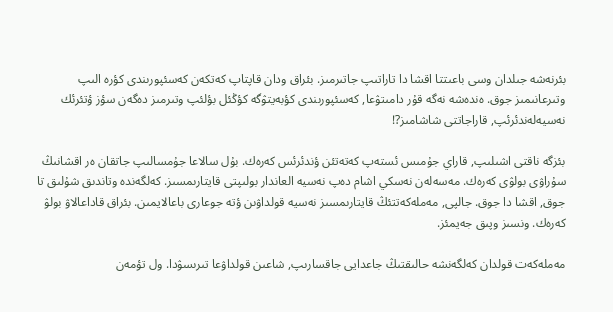بئرنەشە جىلدان وسى باعىتتا اقشا دا تاراتىپ جاتىرمىز. بئراق ودان قاپتاپ كەتكەن كەسئپورىندى كؤرە الىپ وتىرعانىمىز جوق. ەندەشە نەگە قۇر دامىتۋعا, كەسئپورىندى كؤبەيتۋگە كؤڭئل بؤلئپ وتىرمىز دەگەن سؤز ؤتئرئك نەسيەلەندئرئپ, قاراجاتتى شاشامىز?!

بئزگە ناقتى اشىلىپ, قاراي جۇمىس ئستەپ كەتەتئن ؤندئرئس كەرەك. بۇل سالاعا جۇمسالىپ جاتقان ەر اقشانىڭ سۇراۋى بولۋى كەرەك. مەسەلەن نەسكي اشام دەپ نەسيە العاندار بولىپتى قايتارىمسىز. كەلگەندە وتاندىق شۇلىق تا جوق, اقشا دا جوق. جالپى, مەملەكەتتئڭ قايتارىمسىز نەسيە قولداۋىن ؤتە جوعارى باعالايمىن. بئراق قاداعالاۋ بولۋ كەرەك. ونسىز وپىق جەيمئز.

مەملەكەت قولدان كەلگەنشە حالىقتىڭ جاعدايى جاقسارىپ, شاعىن قولداۋعا تىرىسۋدا. ول تؤمەن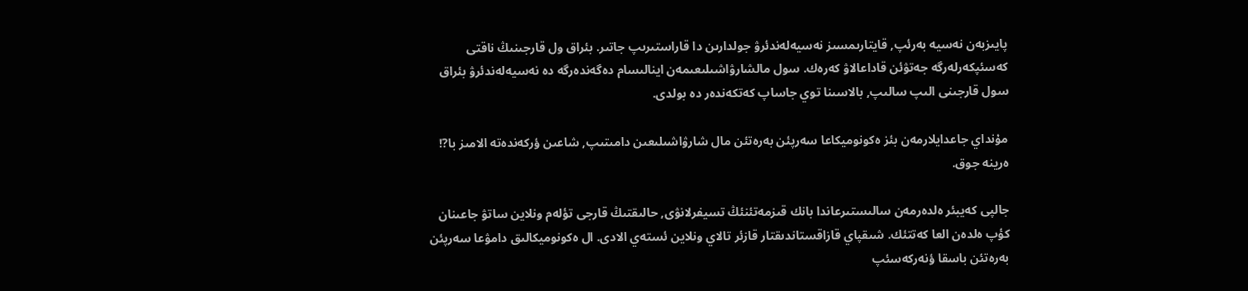پايىزبەن نەسيە بەرئپ, قايتارىمسىز نەسيەلەندئرۋ جولدارىن دا قاراستىرىپ جاتىر. بئراق ول قارجىنىڭ ناقتى كەسئپكەرلەرگە جەتۋئن قاداعالاۋ كەرەك. سول مالشارۋاشىلىعىمەن اينالىسام دەگەندەرگە دە نەسيەلەندئرۋ بئراق سول قارجىنى الىپ سالىپ, بالاسىنا توي جاساپ كەتكەندەر دە بولدى.

مۇنداي جاعدايلارمەن بئز ەكونوميكاعا سەرپئن بەرەتئن مال شارۋاشىلىعىن دامىتىپ, شاعىن ؤركەندەتە الامىز با?! ەرينە جوق.

جالپى كەيبئر ەلدەرمەن سالىستىرعاندا بانك قىزمەتئنئڭ تسيفرلانۋى, حالىقتىڭ قارجى تؤلەم ونلاين ساتۋ جاعىنان كؤپ ەلدەن العا كەتتئك. شىقپاي قازاقستاندىقتار قازئر تالاي ونلاين ئستەي الادى. ال ەكونوميكالىق دامۋعا سەرپئن بەرەتئن باسقا ؤنەركەسئپ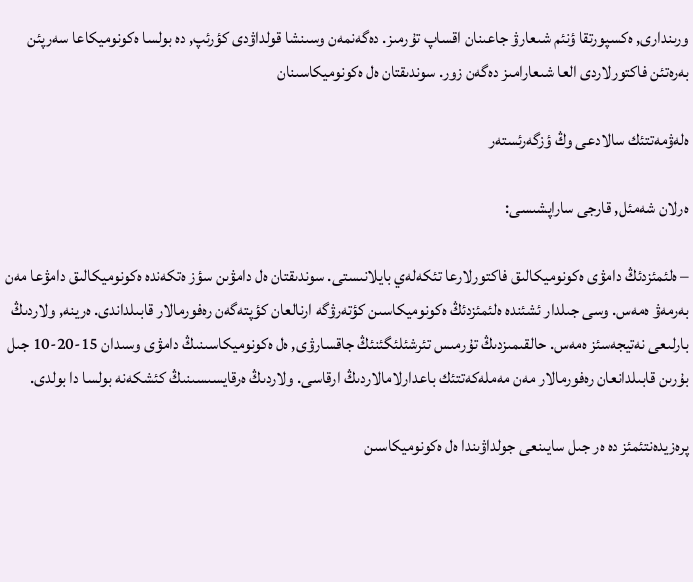ورىندارى, ەكسپورتقا ؤنئم شىعارۋ جاعىنان اقساپ تۇرمىز. دەگەنمەن وسىنشا قولداۋدى كؤرئپ, دە بولسا ەكونوميكاعا سەرپئن بەرەتئن فاكتورلاردى العا شىعارامىز دەگەن زور. سوندىقتان ەل ەكونوميكاسىنان

ەلەۋمەتتئك سالادعى وڭ ؤزگەرئستەر

ەرلان شەمئل, قارجى ساراپشىسى:

– ەلئمئزدئڭ دامۋى ەكونوميكالىق فاكتورلارعا تئكەلەي بايلانىستى. سوندىقتان ەل دامۋىن سؤز ەتكەندە ەكونوميكالىق دامۋعا مەن بەرمەۋ ەمەس. وسى جىلدار ئشئندە ەلئمئزدئڭ ەكونوميكاسىن كؤتەرۋگە ارنالعان كؤپتەگەن رەفورمالار قابىلداندى. ەرينە, ولاردىڭ بارلىعى نەتيجەسئز ەمەس. حالقىمىزدىڭ تۇرمىس تئرشئلئگئنئڭ جاقسارۋى, ەل ەكونوميكاسىنىڭ دامۋى وسىدان 15-20-10 جىل بۇرىن قابىلدانعان رەفورمالار مەن مەملەكەتتئك باعدارلامالاردىڭ ارقاسى. ولاردىڭ ەرقايسىسىنىڭ كئشكەنە بولسا دا بولدى.

پرەزيدەنتئمئز دە ەر جىل سايىنعى جولداۋىندا ەل ەكونوميكاسىن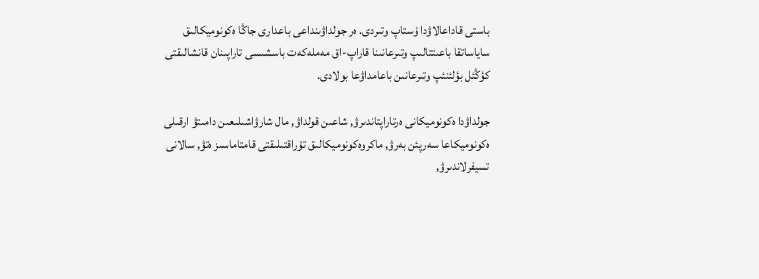باستى قاداعالاۋدا ۇستاپ وتىردى. ەر جولداۋىنداعى باعدارى جاڭا ەكونوميكالىق ساياساتقا باعىتتالىپ وتىرعانىنا قاراپ-اق مەملەكەت باسشىسى تاراپىنان قانشالىقتى كؤڭئل بؤلئنئپ وتىرعانىن باعامداۋعا بولادى.

جولداۋدا ەكونوميكانى ەرتاراپتاندىرۋ, شاعىن قولداۋ, مال شارۋاشىلىعىن دامىتۋ ارقىلى ەكونوميكاعا سەرپئن بەرۋ, ماكروەكونوميكالىق تۇراقتىلىقتى قامتاماسىز ەتۋ, سالانى تسيفرلاندىرۋ,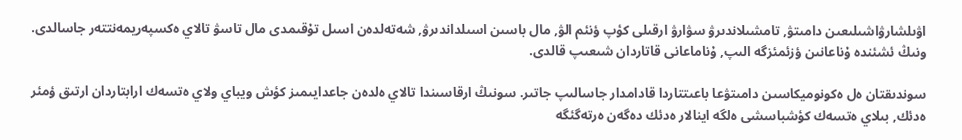اۋىلشارۋاشىلىعىن دامىتۋ, تامشىلاندىرۋ سۋارۋ ارقىلى كؤپ ؤنئم الۋ, مال باسىن اسىلداندىرۋ, شەتەلدەن اسىل تۇقىمدى مال تاسۋ تالاي ەكسپەريمەنتتەر جاسالدى. ونىڭ ئشئندە ۇناعانىن ؤزئمئزگە الىپ, ۇناماعانى قاتاردان شىعىپ قالدى.

سوندىقتان ەل ەكونوميكاسىن دامىتۋعا باعىتتاردا قادامدار جاسالىپ جاتىر. سونىڭ ارقاسىندا تالاي ەلدەن جاعدايىمىز كؤش ويباي ولاي ەتسەك ارابتاردان ارتىق ؤمئر ەدئك, بىلاي ەتسەك كؤشباسشى ەلگە اينالار ەدئك دەگەن ەرتەگئگە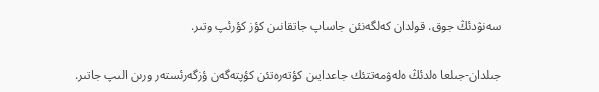سەنۋدئڭ جوق. قولدان كەلگەنئن جاساپ جاتقانىن كؤز كؤرئپ وتىر.

جىلدان-جىلعا ەلدئڭ ەلەۋمەتتئك جاعدايىن كؤتەرەتئن كؤپتەگەن ؤزگەرئستەر ورىن الىپ جاتىر.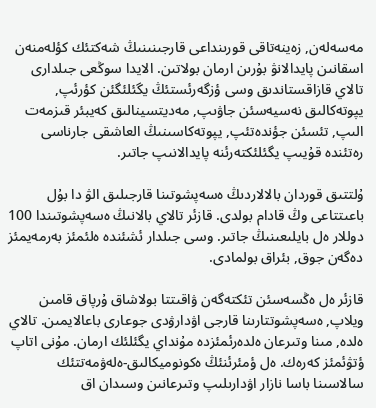مەسەلەن, زەينەتاقى قورىنداعى قارجىنىنىڭ شەكتئك كؤلەمنەن اسقانىن پايدالانۋ بۇرىن ارمان بولاتىن. الايدا سوڭعى جىلدارى تالاي قازاقستاندىق وسى ؤزگەرئستئڭ يگئلئگئن كؤرئپ, يپوتەكالىق نەسيەسئن جاۋىپ, مەديتسينالىق كەيبئر قىزمەت الىپ, تئسئن جؤندەتئپ, يپوتەكاسىنىڭ العاشقى جارناسى رەتئندە قۇيىپ يگئلئكتەرئنە پايدالانىپ جاتىر.

ۇلتتىق قوردان بالالاردىڭ ەسەپشوتىنا قارجىلىق الۋ دا بۇل باعىتتاعى وڭ قادام بولدى. قازئر تالاي بالانىڭ ەسەپشوتىندا 100 دوللار ەل بايلىعىنىڭ جاتىر. وسى جىلدار ئشئندە ەلئمئز بەرمەيمئز دەگەن جوق, بئراق بولمادى.

قازئر ەل ەڭسەسئن تئكتەگەن ۋاقىتتا بولاشاق ۇرپاق قامىن ويلاپ, ەسەپشوتتارىنا قارجى اۋدارۋدى جوعارى باعالايمىن. تالاي ەلدە, مىنا وتىرعان ەلدەرئمئزدە مۇنداي يگئلئك ارمان. مۇنى اتاپ ؤتۋئمئز كەرەك. ەل ؤمئرئنئڭ ەكونوميكالىق-ەلەۋمەتتئك سالاسىنا باسا نازار اۋدارىلىپ وتىرعانىن وسىدان اق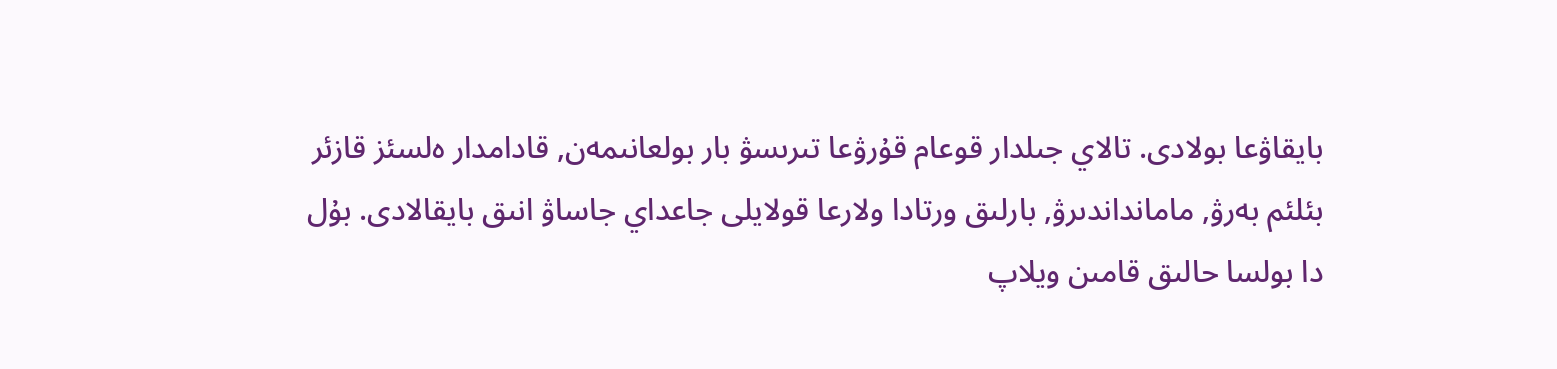بايقاۋعا بولادى. تالاي جىلدار قوعام قۇرۋعا تىرىسۋ بار بولعانىمەن, قادامدار ەلسئز قازئر بئلئم بەرۋ, مامانداندىرۋ, بارلىق ورتادا ولارعا قولايلى جاعداي جاساۋ انىق بايقالادى. بۇل دا بولسا حالىق قامىن ويلاپ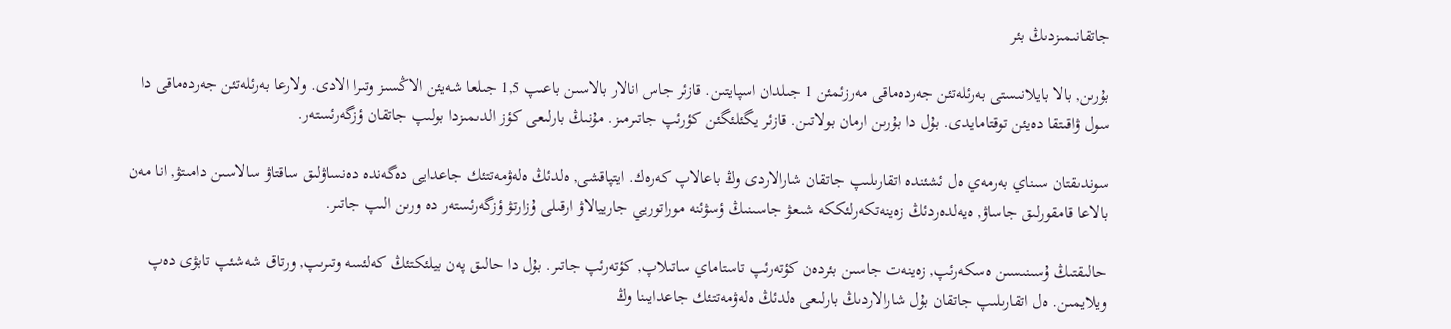جاتقانىمىزدىڭ بئر

بۇرىن, بالا بايلانىستى بەرئلەتئن جەردەماقى مەرزئمئن 1 جىلدان اسپايتىن. قازئر جاس انالار بالاسىن باعىپ 1,5 جىلعا شەيئن الاڭسىز وتىرا الادى. ولارعا بەرئلەتئن جەردەماقى دا سول ۋاقىتقا دەيئن توقتامايدى. بۇل دا بۇرىن ارمان بولاتىن. قازئر يگئلئگئن كؤرئپ جاتىرمىز. مۇنىڭ بارلىعى كؤز الدىمىزدا بولىپ جاتقان ؤزگەرئستەر.

سوندىقتان سىناي بەرمەي ەل ئشئندە اتقارىلىپ جاتقان شارالاردى وڭ باعالاپ كەرەك. ايتپاقشى, ەلدئڭ ەلەۋمەتتئك جاعدايى دەگەندە دەنساۋلىق ساقتاۋ سالاسىن دامىتۋ, انا مەن بالاعا قامقورلىق جاساۋ, ەيەلدەردئڭ زەينەتكەرلئككە شىعۋ جاسىنىڭ ؤسۋئنە موراتوريي جارييالاۋ ارقىلى ۇزارتۋ ؤزگەرئستەر دە ورىن الىپ جاتىر.

حالىقتىڭ ۇسىنىسىن ەسكەرئپ, زەينەت جاسىن بئردەن كؤتەرئپ تاستاماي ساتىلاپ, كؤتەرئپ جاتىر. بۇل دا حالىق پەن بيلئكتئڭ كەلئسە وتىرىپ, ورتاق شەشئپ تابۋى دەپ ويلايمىن. ەل اتقارىلىپ جاتقان بۇل شارالاردىڭ بارلىعى ەلدئڭ ەلەۋمەتتئك جاعدايىنا وڭ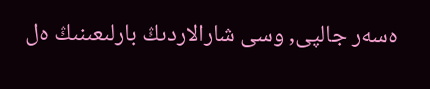ەسەر جالپى, وسى شارالاردىڭ بارلىعىنىڭ ەل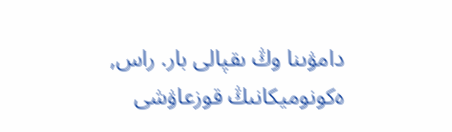دامۋىنا وڭ ىقپالى بار. راس, ەكونوميكانىڭ قوزعاۋشى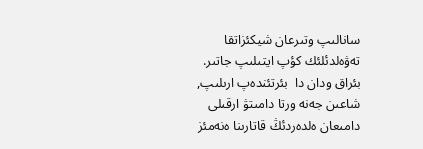سانالىپ وتىرعان شيكئزاتقا تەۋەلدئلئك كؤپ ايتىلىپ جاتىر. بئراق ودان دا  بئرتئندەپ ارىلىپ, شاعىن جەنە ورتا دامىتۋ ارقىلى دامىعان ەلدەردئڭ قاتارىنا ەنەمئز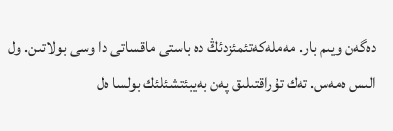دەگەن ويىم بار. مەملەكەتئمئزدئڭ دە باستى ماقساتى دا وسى بولاتىن. ول الىس ەمەس. تەك تۇراقتىلىق پەن بەيبئتشئلئك بولسا ەل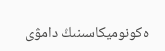ەكونوميكاسىنىڭ دامۋى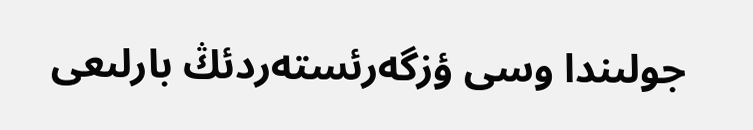جولىندا وسى ؤزگەرئستەردئڭ بارلىعى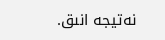نەتيجە انىق.